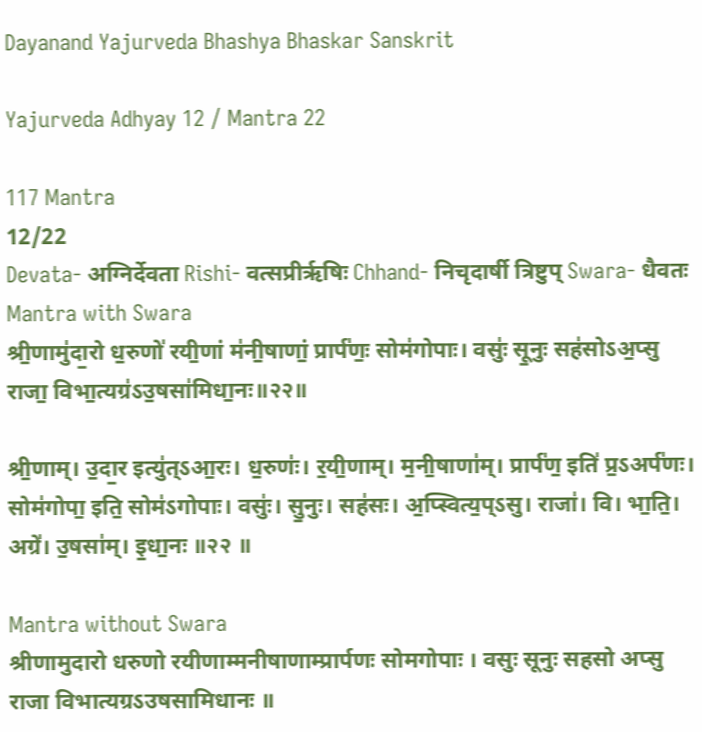Dayanand Yajurveda Bhashya Bhaskar Sanskrit

Yajurveda Adhyay 12 / Mantra 22

117 Mantra
12/22
Devata- अग्निर्देवता Rishi- वत्सप्रीर्ऋषिः Chhand- निचृदार्षी त्रिष्टुप् Swara- धैवतः
Mantra with Swara
श्री॒णामु॑दा॒रो ध॒रुणो॑ रयी॒णां म॑नी॒षाणां॒ प्रार्प॑णः॒ सोम॑गोपाः। वसुः॑ सू॒नुः सह॑सोऽअ॒प्सु राजा॒ विभा॒त्यग्र॑ऽउ॒षसा॑मिधा॒नः॥२२॥

श्री॒णाम्। उ॒दा॒र इत्यु॑त्ऽआ॒रः। ध॒रुणः॑। र॒यी॒णाम्। म॒नी॒षाणा॑म्। प्रार्प॑ण॒ इति॑ प्र॒ऽअर्प॑णः। सोम॑गोपा॒ इति॒ सोम॑ऽगोपाः। वसुः॑। सु॒नुः। सह॑सः। अ॒प्स्वित्य॒प्ऽसु। राजा॑। वि। भा॒ति॒। अग्रे॑। उ॒षसा॑म्। इ॒धा॒नः ॥२२ ॥

Mantra without Swara
श्रीणामुदारो धरुणो रयीणाम्मनीषाणाम्प्रार्पणः सोमगोपाः । वसुः सूनुः सहसो अप्सु राजा विभात्यग्रऽउषसामिधानः ॥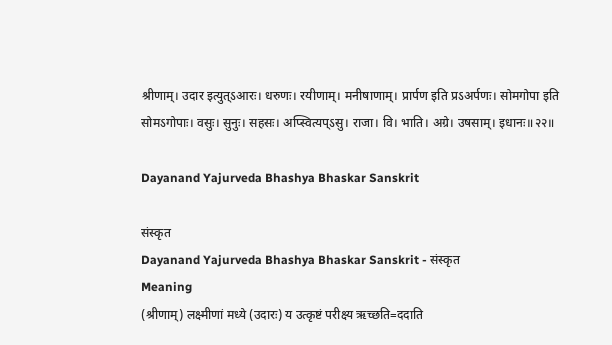श्रीणाम्। उदार इत्युत्ऽआरः। धरुणः। रयीणाम्। मनीषाणाम्। प्रार्पण इति प्रऽअर्पणः। सोमगोपा इति सोमऽगोपाः। वसुः। सुनुः। सहसः। अप्स्वित्यप्ऽसु। राजा। वि। भाति। अग्रे। उषसाम्। इधानः॥२२॥

Dayanand Yajurveda Bhashya Bhaskar Sanskrit

संस्कृत
Dayanand Yajurveda Bhashya Bhaskar Sanskrit - संस्कृत
Meaning
(श्रीणाम्) लक्ष्मीणां मध्ये (उदारः) य उत्कृष्टं परीक्ष्य ऋच्छति=ददाति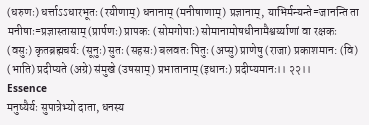(धरुणः) धर्त्ताऽऽधारभूतः (रयीणाम्) धनानाम् (मनीषाणाम्) प्रज्ञानाम्, याभिर्मन्यन्ते=जानन्ति ता मनीषाः=प्रज्ञास्तासाम् (प्रार्पणः) प्रापक: (सोमगोपाः) सोमानामोषधीनामैश्वर्य्याणां वा रक्षकः (वसुः) कृतब्रह्मचर्य: (सूनुः) सुतः (सहसः) बलवतः पितुः (अप्सु) प्राणेषु (राजा) प्रकाशमान: (वि) (भाति) प्रदीप्यते (अग्रे) संमुखे (उषसाम्) प्रभातानाम् (इधानः) प्रदीप्यमानः।। २२।।
Essence
मनुष्यैर्यः सुपात्रेभ्यो दाता, धनस्य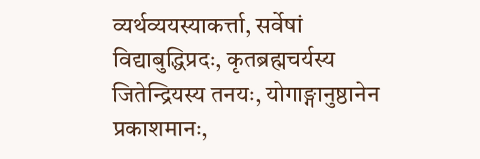व्यर्थव्ययस्याकर्त्ता, सर्वेषां विद्याबुद्धिप्रदः, कृतब्रह्मचर्यस्य जितेन्द्रियस्य तनयः, योगाङ्गानुष्ठानेन प्रकाशमानः,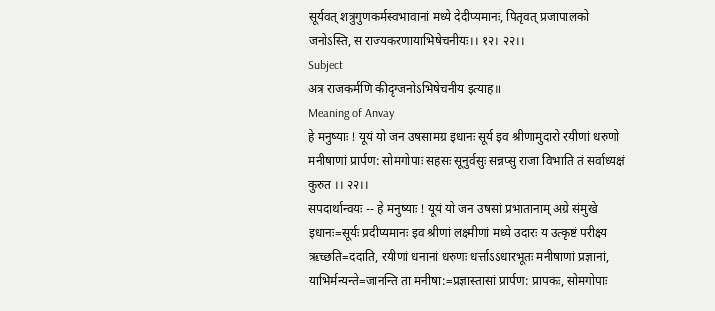सूर्यवत् शत्रुगुणकर्मस्वभावानां मध्ये देदीप्यमानः, पितृवत् प्रजापालको जनोऽस्ति, स राज्यकरणायाभिषेचनीयः।। १२। २२।।
Subject
अत्र राजकर्मणि कीदृग्जनोऽभिषेचनीय इत्याह॥
Meaning of Anvay
हे मनुष्याः ! यूयं यो जन उषसामग्र इधानः सूर्य इव श्रीणामुदारो रयीणां धरुणो मनीषाणां प्रार्पण: सोमगोपाः सहसः सूनुर्वसुः सन्नप्सु राजा विभाति तं सर्वाध्यक्षं कुरुत ।। २२।।
सपदार्थान्वयः -- हे मनुष्याः ! यूयं यो जन उषसां प्रभातानाम् अग्रे संमुखे इधानः=सूर्यः प्रदीप्यमानः इव श्रीणां लक्ष्मीणां मध्ये उदारः य उत्कृष्टं परीक्ष्य ऋच्छति=ददाति, रयीणां धनानां धरुणः धर्त्ताऽऽधारभूतः मनीषाणां प्रज्ञानां, याभिर्मन्यन्ते=जानन्ति ता मनीषा:=प्रज्ञास्तासां प्रार्पण: प्रापकः, सोमगोपाः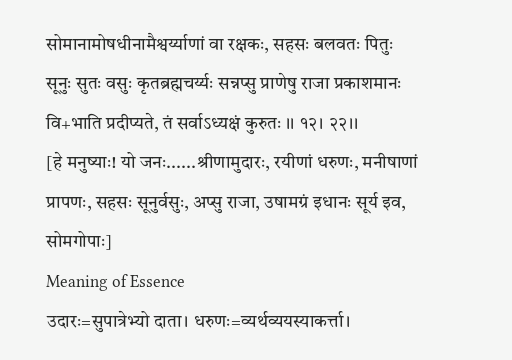सोमानामोषधीनामैश्वर्य्याणां वा रक्षकः, सहसः बलवतः पितुः सूनुः सुतः वसुः कृतब्रह्मचर्य्यः सन्नप्सु प्राणेषु राजा प्रकाशमानः वि+भाति प्रदीप्यते, तं सर्वाऽध्यक्षं कुरुतः ।। १२। २२।।
[हे मनुष्याः! यो जनः......श्रीणामुदारः, रयीणां धरुणः, मनीषाणां प्रापणः, सहसः सूनुर्वसुः, अप्सु राजा, उषामग्रं इधानः सूर्य इव, सोमगोपाः]
Meaning of Essence
उदारः=सुपात्रेभ्यो दाता। धरुणः=व्यर्थव्ययस्याकर्त्ता।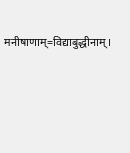मनीषाणाम्=विद्याबुद्धीनाम्।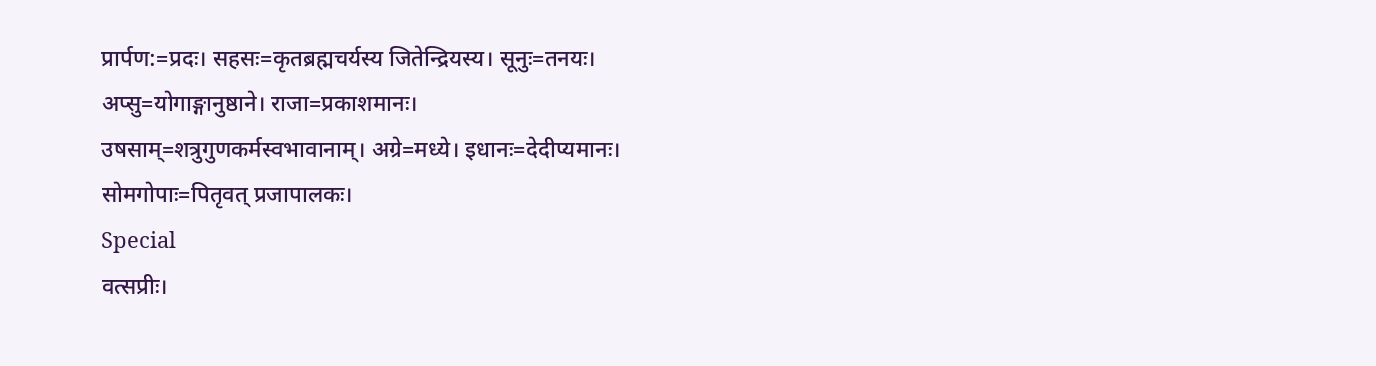प्रार्पण:=प्रदः। सहसः=कृतब्रह्मचर्यस्य जितेन्द्रियस्य। सूनुः=तनयः। अप्सु=योगाङ्गानुष्ठाने। राजा=प्रकाशमानः। उषसाम्=शत्रुगुणकर्मस्वभावानाम्। अग्रे=मध्ये। इधानः=देदीप्यमानः। सोमगोपाः=पितृवत् प्रजापालकः।
Special
वत्सप्रीः।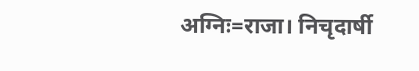अग्निः=राजा। निचृदार्षी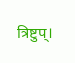त्रिष्टुप्।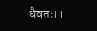धैवतः।।